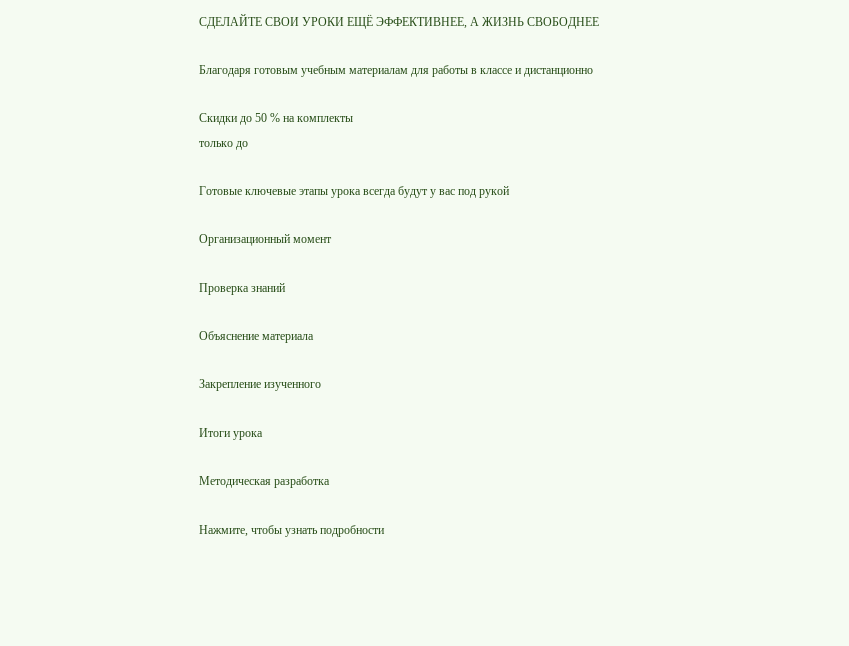СДЕЛАЙТЕ СВОИ УРОКИ ЕЩЁ ЭФФЕКТИВНЕЕ, А ЖИЗНЬ СВОБОДНЕЕ

Благодаря готовым учебным материалам для работы в классе и дистанционно

Скидки до 50 % на комплекты
только до

Готовые ключевые этапы урока всегда будут у вас под рукой

Организационный момент

Проверка знаний

Объяснение материала

Закрепление изученного

Итоги урока

Методическая разработка

Нажмите, чтобы узнать подробности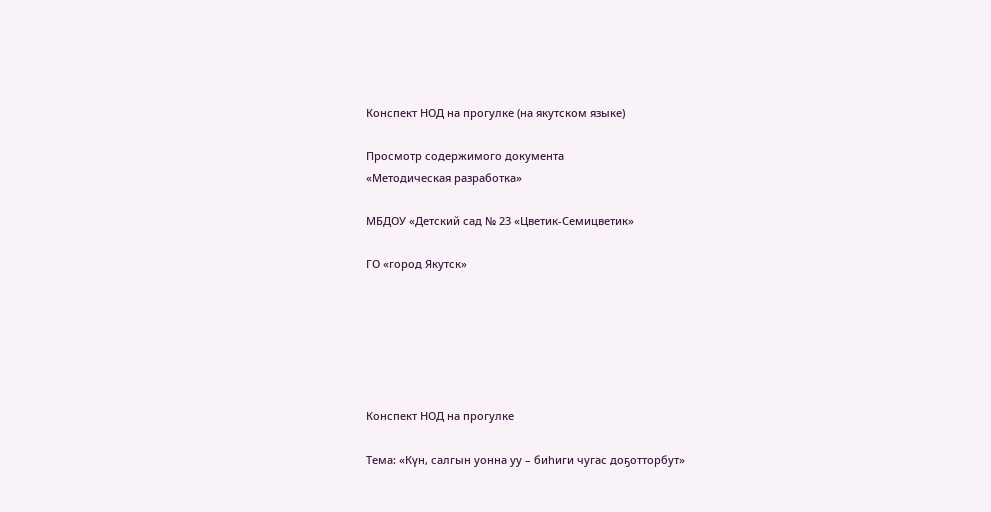Конспект НОД на прогулке (на якутском языке)

Просмотр содержимого документа
«Методическая разработка»

МБДОУ «Детский сад № 23 «Цветик-Семицветик»

ГО «город Якутск»






Конспект НОД на прогулке

Тема: «Күн, салгын уонна уу – биһиги чугас доҕотторбут»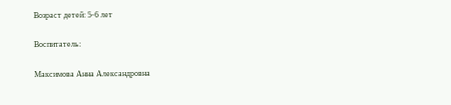Возраст детей: 5-6 лет

Воспитатель:

Максимова Анна Александровна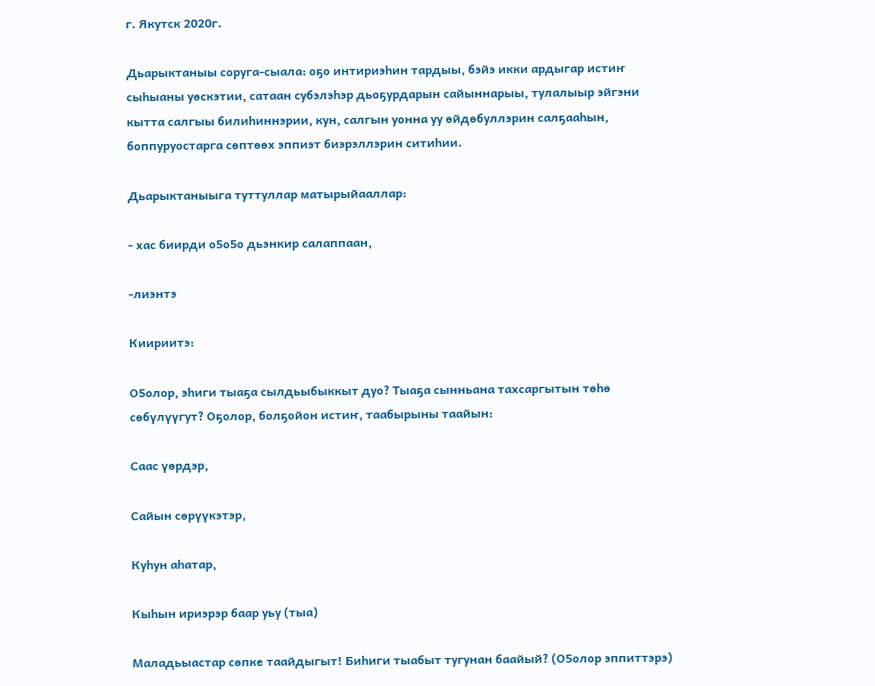г. Якутск 2020г.

Дьарыктаныы соруга-сыала: оҕо интириэһин тардыы, бэйэ икки ардыгар истиҥ сыһыаны уөскэтии, сатаан субэлэһэр дьоҕурдарын сайыннарыы, тулалыыр эйгэни кытта салгыы билиһиннэрии, кун, салгын уонна уу өйдөбуллэрин салҕааһын, боппуруостарга сөптөөх эппиэт биэрэллэрин ситиhии.

Дьарыктаныыга туттуллар матырыйааллар:

- хас биирди о5о5о дьэнкир салаппаан,

-лиэнтэ

Киириитэ:

О5олор, эһиги тыаҕа сылдьыбыккыт дуо? Тыаҕа сынньана тахсаргытын төһө сөбүлүүгут? Оҕолор, болҕойон истиҥ, таабырыны таайын:

Саас үөрдэр,

Сайын сөрүүкэтэр,

Куһун аһатар,

Кыһын ириэрэр баар уьу (тыа)

Маладьыастар сөпке таайдыгыт! Биһиги тыабыт тугунан баайый? (О5олор эппиттэрэ)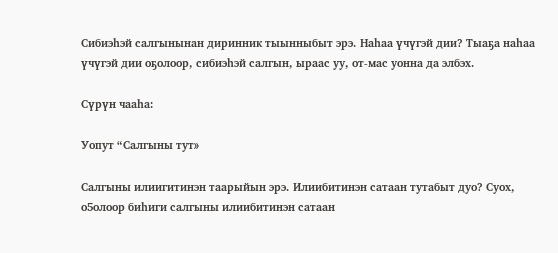Сибиэһэй салгынынан диринник тыынныбыт эрэ. Наһаа үчүгэй дии? Тыаҕа наһаа үчүгэй дии оҕолоор, сибиэһэй салгын, ыраас уу, от-мас уонна да элбэх.

Сүрүн чааһа:

Уопут “Салгыны тут»

Салгыны илиигитинэн таарыйын эрэ. Илиибитинэн сатаан тутабыт дуо? Суох, о5олоор биһиги салгыны илиибитинэн сатаан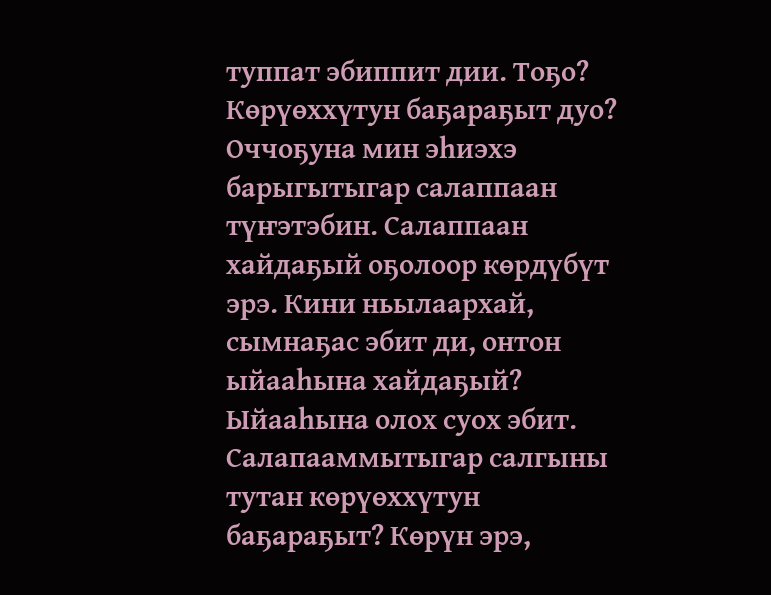туппат эбиппит дии. Тоҕо? Көрүөххүтун баҕараҕыт дуо? Оччоҕуна мин эһиэхэ барыгытыгар салаппаан түҥэтэбин. Салаппаан хайдаҕый оҕолоор көрдүбүт эрэ. Кини ньылаархай, сымнаҕас эбит ди, онтон ыйааһына хайдаҕый? Ыйааһына олох суох эбит. Салапааммытыгар салгыны тутан көрүөххүтун баҕараҕыт? Көрүн эрэ,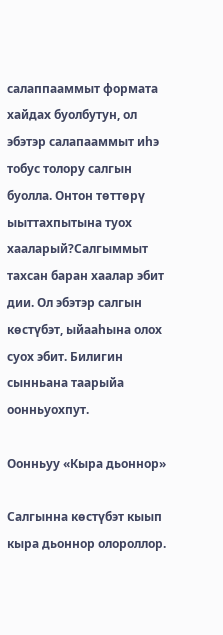салаппааммыт формата хайдах буолбутун, ол эбэтэр салапааммыт иһэ тобус толору салгын буолла. Онтон төттөрү ыыттахпытына туох хааларый?Салгыммыт тахсан баран хаалар эбит дии. Ол эбэтэр салгын көстүбэт, ыйааһына олох суох эбит. Билигин сынньана таарыйа оонньуохпут.

Оонньуу «Кыра дьоннор»

Салгынна көстүбэт кыып кыра дьоннор олороллор.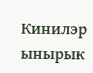Кинилэр ынырык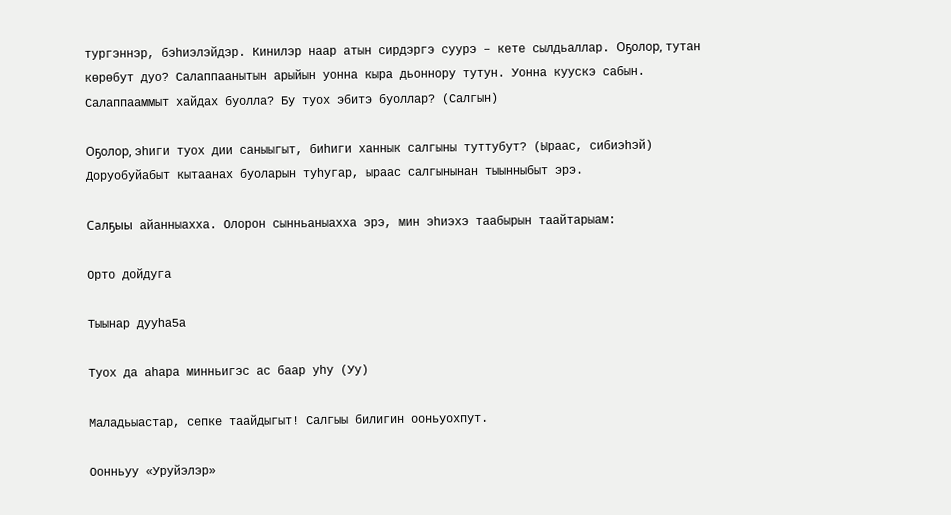тургэннэр, бэһиэлэйдэр. Кинилэр наар атын сирдэргэ суурэ – кете сылдьаллар. Оҕолор, тутан көрөбут дуо? Салаппаанытын арыйын уонна кыра дьоннору тутун. Уонна куускэ сабын. Салаппааммыт хайдах буолла? Бу туох эбитэ буоллар? (Салгын)

Оҕолор, эһиги туох дии саныыгыт, биһиги ханнык салгыны туттубут? (Ыраас, сибиэһэй) Доруобуйабыт кытаанах буоларын туһугар, ыраас салгынынан тыынныбыт эрэ.

Салҕыы айанныахха. Олорон сынньаныахха эрэ, мин эһиэхэ таабырын таайтарыам:

Орто дойдуга

Тыынар дууһа5а

Туох да аһара минньигэс ас баар уһу (Уу)

Маладьыастар, сепке таайдыгыт! Салгыы билигин ооньуохпут.

Оонньуу «Уруйэлэр»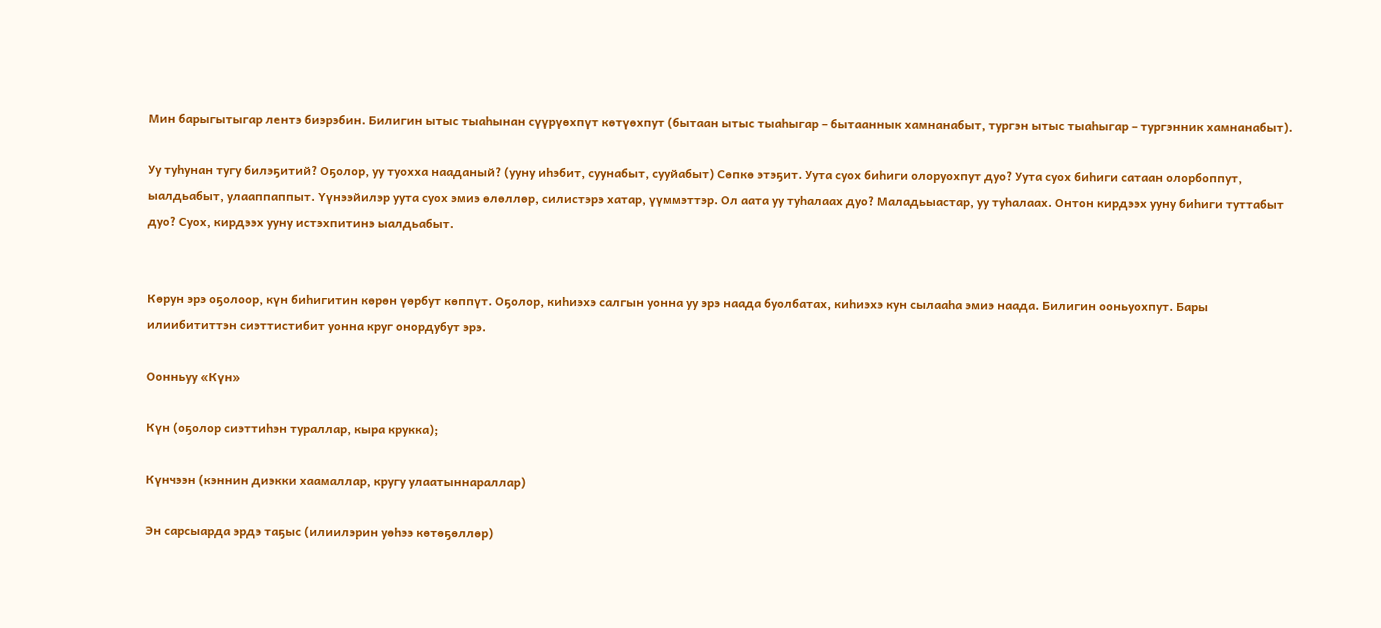Мин барыгытыгар лентэ биэрэбин. Билигин ытыс тыаһынан сүүрүөхпүт көтүөхпут (бытаан ытыс тыаһыгар – бытааннык хамнанабыт, тургэн ытыс тыаһыгар – тургэнник хамнанабыт).

Уу туһунан тугу билэҕитий? Оҕолор, уу туохха нааданый? (ууну иһэбит, суунабыт, сууйабыт) Сөпкө этэҕит. Уута суох биһиги олоруохпут дуо? Уута суох биһиги сатаан олорбоппут, ыалдьабыт, улааппаппыт. Үүнээйилэр уута суох эмиэ өлөллөр, силистэрэ хатар, үүммэттэр. Ол аата уу туһалаах дуо? Маладьыастар, уу туһалаах. Онтон кирдээх ууну биһиги туттабыт дуо? Суох, кирдээх ууну истэхпитинэ ыалдьабыт.


Көрун эрэ оҕолоор, күн биһигитин көрөн үөрбут көппүт. Оҕолор, киһиэхэ салгын уонна уу эрэ наада буолбатах, киһиэхэ кун сылааһа эмиэ наада. Билигин ооньуохпут. Бары илиибититтэн сиэттистибит уонна круг онордубут эрэ.

Оонньуу «Күн»

Күн (оҕолор сиэттиһэн тураллар, кыра крукка);

Күнчээн (кэннин диэкки хаамаллар, кругу улаатыннараллар)

Эн сарсыарда эрдэ таҕыс (илиилэрин уөһээ көтөҕөллөр)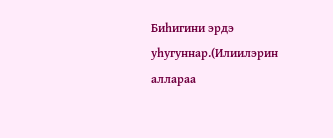Биһигини эрдэ уһугуннар.(Илиилэрин аллараа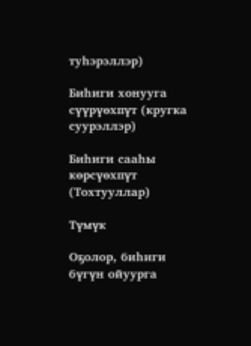туһэрэллэр)

Биһиги хонууга сүүрүөхпүт (кругка суурэллэр)

Биһиги сааһы көрсүөхпүт (Тохтууллар)

Түмүк

Оҕолор, биһиги бүгүн ойуурга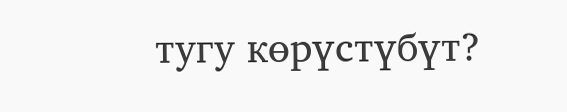тугу көрүстүбүт?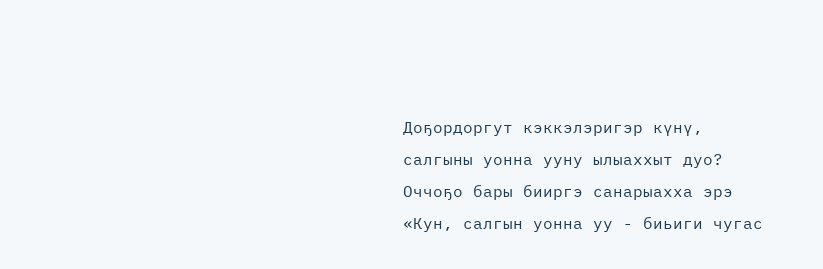Доҕордоргут кэккэлэригэр күнү, салгыны уонна ууну ылыаххыт дуо? Оччоҕо бары бииргэ санарыахха эрэ «Кун, салгын уонна уу - биьиги чугас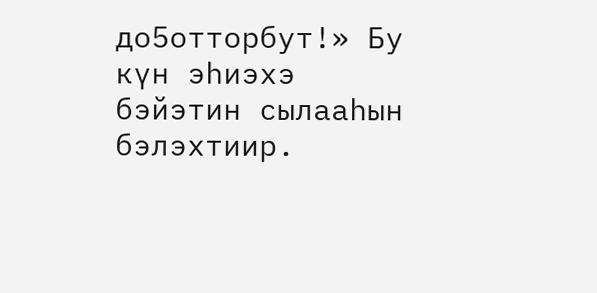до5отторбут!» Бу күн эһиэхэ бэйэтин сылааһын бэлэхтиир.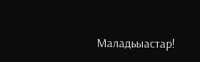Маладьыастар!